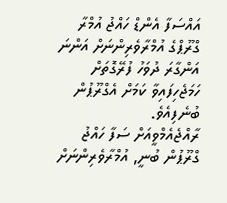އައްސަފާ އެންޑް ހައްޖު އުމްރާ ގްރޫޕްގެ އުމްރާވެރިންނަށް އަންނަ އަންގާރަ ދުވަހު ފުރޭގޮތަށް ހަމަޖެހިފައިވާ ކަމަށް އެގްރޫޕުން ބުނެފިއެވެ.
ރާއްޖެއެމްވީއަށް ސަފާ ހައްޖު ގްރޫޕުން ބުނީ, އުމްރާވެރިންނަށް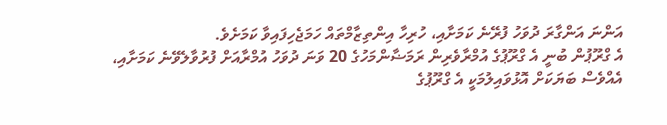އަންނަ އަންގާރަ ދުވަހު ފުރޭނެ ކަމަށާއި، ހުރިހާ އިންތިޒާމްތައް ހަމަޖެހިފައިވާ ކަމަށެވެ.
އެ ގްރޫޕުން ބުނީ އެ ގްރޫޕުގެ އުމްރާވެރިން ރަމަޟާންމަހުގެ 20 ވަނަ ދުވަހު އުމްރާއަށް ފުރުވާލެވޭނެ ކަމަށާއި، އެއްވެސް ބަޔަކަށް އޮޅުވައިލުމަކީ އެ ގްރޫޕުގެ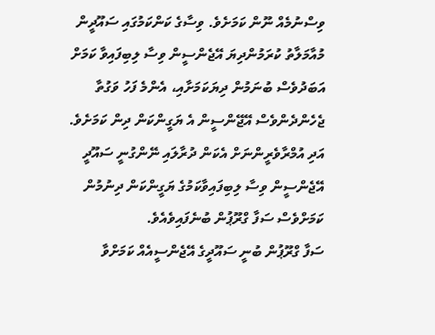ވިސްނުމެއް ނޫން ކަމަށެވެ. ވިސާގެ ކަންކަމުގައި ސައޫދީން މުއާމަލާތު ކުރަމުންދިޔަ އޭޖެންސީން ވިސާ ލިބިފައިވާ ކަމަށް އަބަދުވެސް ބުނަމުން ދިޔަކަމަށާއި، އެންމެ ފަހު ވަގުތާ ޖެހެންދެންވެސް އޭޖޭންސީން އެ ޔަގީންކަން ދިން ކަމަށެވެ. އަދި އުމްރާވެރީންނަށް އެކަން ދުރާލައި ނޭންގުނީ ސައޫދީ އޭޖެންސީން ވިސާ ލިބިފައިވާކަމުގެ ޔަގީންކަން ދިނުމުން ކަމަށްވެސް ސަފާ ގްރޫޕުން ބުނެފައިވެއެވެ.
ސަފާ ގްރޫޕުން ބުނީ ސައޫދީގެ އޭޖެންސީއެއް ކަމަށްވާ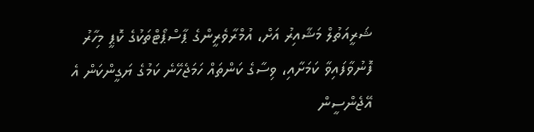ޝަރީއަތުލް މަޝާއިރު އަށް، އުމްރާވެރީންގެ ޕާސްޕޯޓްތަކުގެ ކޮޕީ މިހާރު ފޮނުވާފައިވާ ކަމަށާއި، ވިސާގެ ކަންތައް ހަމަޖެހޭނެ ކަމުގެ ޔަގީންކަން އެ އޭޖެންސީން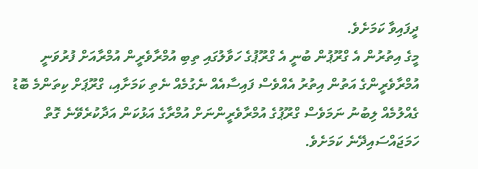ދީފައިވާ ކަމަށެވެ.
މީގެ އިތުރުން އެ ގްރޫޕުން ބުނީ އެ ގްރޫޕުގެ ހަވާލުގައި ތިބި އުމްރާވެރީން އުމްރާއަށް ފުރުވަނީ އުމްރާވެރީންގެ އަތުން އިތުރު އެއްވެސް ފައިސާއެއް ނެގުމެއް ނެތި ކަމަށާއި، ގްރޫޕަށް ކިތަންމެ ބޮޑު ގެއްލުމެއް ލިބުނު ނަމަވެސް ގްރޫޕުގެ އުމްރާވެރީންނަށް އުމްރާގެ އަޅުކަން އަދާކުރެވޭނެ ގޮތް ހަމަޖައްސައިދޭނެ ކަމަށެވެ.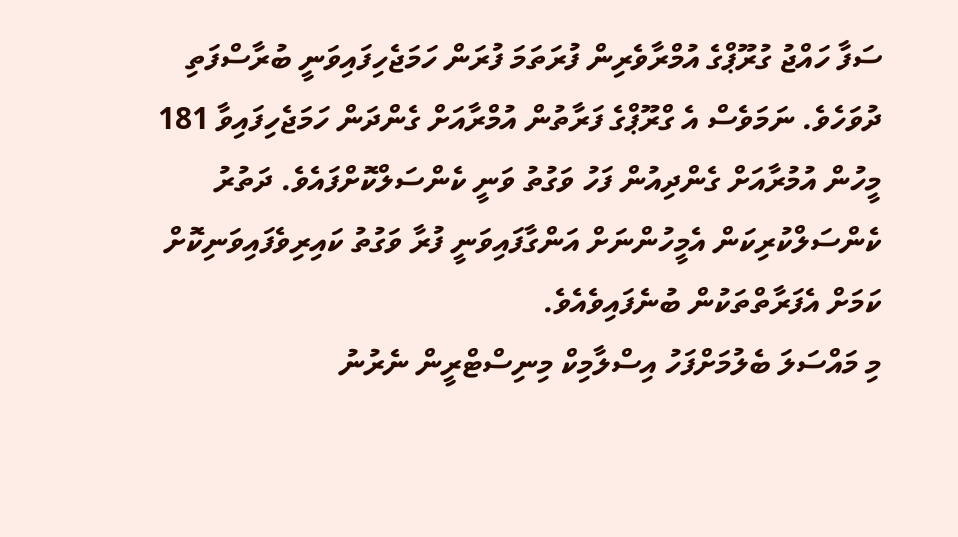ސަފާ ހައްޖު ގުރޫޕްގެ އުމްރާވެރިން ފުރަތަމަ ފުރަން ހަމަޖެހިފައިވަނީ ބުރާސްފަތި ދުވަހެވެ. ނަމަވެސް އެ ގްރޫޕްގެ ފަރާތުން އުމްރާއަށް ގެންދަން ހަމަޖެހިފައިވާ 181 މީހުން އުމުރާއަށް ގެންދިއުން ފަހު ވަގުތު ވަނީ ކެންސަލްކޮށްފައެވެ. ދަތުރު ކެންސަލްކުރިކަން އެމީހުންނަށް އަންގާފައިވަނީ ފުރާ ވަގުތު ކައިރިވެފައިވަނިކޮށް ކަމަށް އެފަރާތްތަކުން ބުނެފައިވެއެވެ.
މި މައްސަލަ ބެލުމަށްފަހު އިސްލާމިކް މިނިސްޓްރީން ނެރުނު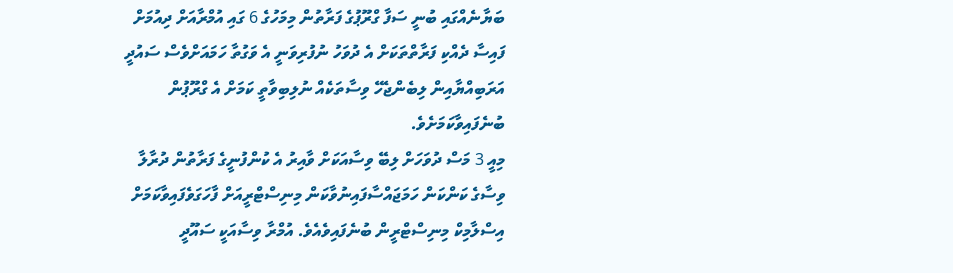ބަޔާނެއްގައި ބުނީ ސަފާ ގްރޫޕުގެ ފަރާތުން މިމަހުގެ 6 ގައި އުމްރާއަށް ދިއުމަށް ފައިސާ ދެއްކި ފަރާތްތަކަށް އެ ދުވަހު ނުފުރިވަނީ އެ ވަގުތާ ހަމައަށްވެސް ސައުދީ އަރަބިއްޔާއިން ލިބެންޖެހޭ ވިސާތަކެއް ނުލިބިވާތީ ކަމަށް އެ ގްރޫޕުން ބުނެފައިވާކަމަށެވެ.
މިއީ 3 މަސް ދުވަހަށް ލިބޭ ވިސާއަކަށް ވާއިރު އެ ކުންފުނީގެ ފަރާތުން ދުރާލާ ވިސާގެ ކަންކަން ހަމަޖައްސާފައިނުވާކަން މިނިސްޓްރީއަށް ފާހަގަވެފައިވާކަމަށް އިސްލާމިކް މިނިސްޓްރީން ބުނެފައިވެއެވެ. އުމްރާ ވިސާއަކީ ސައޫދީ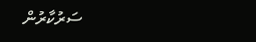ސަރުކާރުން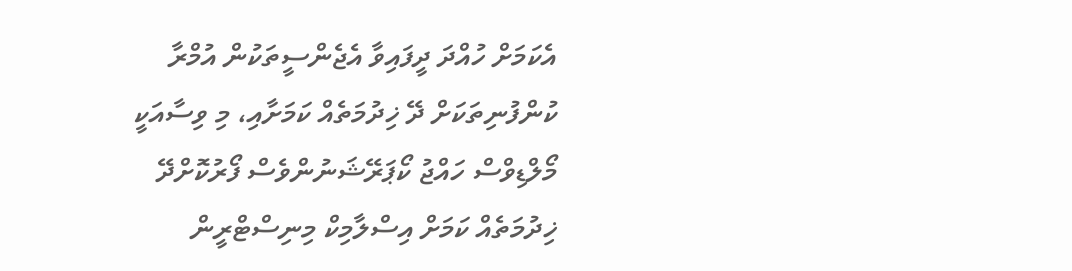އެކަމަށް ހުއްދަ ދީފައިވާ އެޖެންސީތަކުން އުމްރާ ކުންފުނިތަކަށް ދޭ ޚިދުމަތެއް ކަމަށާއި، މި ވިސާއަކީ މޯލްޑިވްސް ހައްޖު ކޯޕަރޭޝަނުންވެސް ފޯރުކޮށްދޭ ޚިދުމަތެއް ކަމަށް އިސްލާމިކް މިނިސްޓްރީން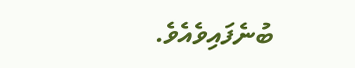ބުނެފައިވެއެވެ.